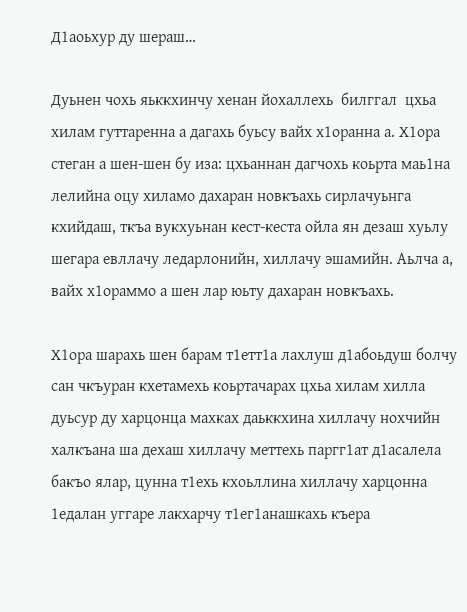Д1аоьхур ду шераш…

Дуьнен чохь яьккхинчу хенан йохаллехь  билггал  цхьа хилам гуттаренна а дагахь буьсу вайх х1оранна а. Х1ора стеган а шен-шен бу иза: цхьаннан дагчохь коьрта маь1на лелийна оцу хиламо дахаран новкъахь сирлачуьнга кхийдаш, ткъа вукхуьнан кест-кеста ойла ян дезаш хуьлу шегара евллачу ледарлонийн, хиллачу эшамийн. Аьлча а, вайх х1ораммо а шен лар юьту дахаран новкъахь.

Х1ора шарахь шен барам т1етт1а лахлуш д1абоьдуш болчу сан чкъуран кхетамехь коьртачарах цхьа хилам хилла дуьсур ду харцонца махках даьккхина хиллачу нохчийн халкъана ша дехаш хиллачу меттехь паргг1ат д1асалела бакъо ялар, цунна т1ехь кхоьллина хиллачу харцонна 1едалан уггаре лакхарчу т1ег1анашкахь къера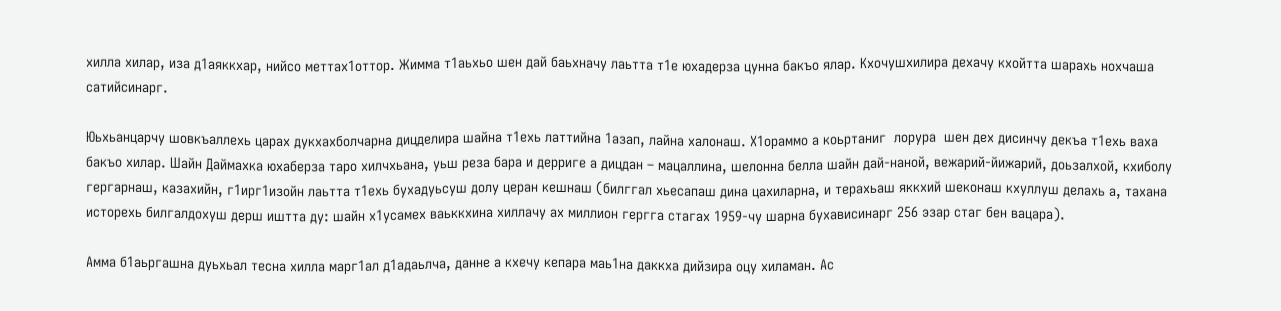хилла хилар, иза д1аяккхар, нийсо меттах1оттор. Жимма т1аьхьо шен дай баьхначу лаьтта т1е юхадерза цунна бакъо ялар. Кхочушхилира дехачу кхойтта шарахь нохчаша сатийсинарг.

Юьхьанцарчу шовкъаллехь царах дукхахболчарна дицделира шайна т1ехь латтийна 1азап, лайна халонаш. Х1ораммо а коьртаниг  лорура  шен дех дисинчу декъа т1ехь ваха бакъо хилар. Шайн Даймахка юхаберза таро хилчхьана, уьш реза бара и дерриге а дицдан – мацаллина, шелонна белла шайн дай-наной, вежарий-йижарий, доьзалхой, кхиболу гергарнаш, казахийн, г1ирг1изойн лаьтта т1ехь бухадуьсуш долу церан кешнаш (билггал хьесапаш дина цахиларна, и терахьаш яккхий шеконаш кхуллуш делахь а, тахана исторехь билгалдохуш дерш иштта ду: шайн х1усамех ваьккхина хиллачу ах миллион гергга стагах 1959-чу шарна бухависинарг 256 эзар стаг бен вацара).

Амма б1аьргашна дуьхьал тесна хилла марг1ал д1адаьлча, данне а кхечу кепара маь1на даккха дийзира оцу хиламан. Ас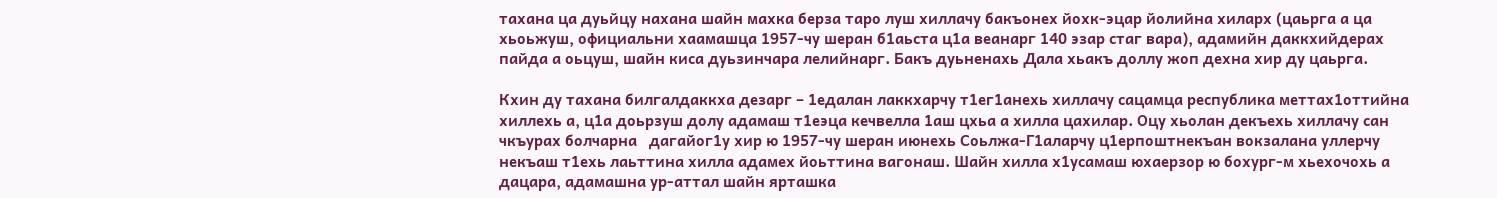тахана ца дуьйцу нахана шайн махка берза таро луш хиллачу бакъонех йохк-эцар йолийна хиларх (цаьрга а ца хьоьжуш, официальни хаамашца 1957-чу шеран б1аьста ц1а веанарг 140 эзар стаг вара), адамийн даккхийдерах пайда а оьцуш, шайн киса дуьзинчара лелийнарг. Бакъ дуьненахь Дала хьакъ доллу жоп дехна хир ду цаьрга.

Кхин ду тахана билгалдаккха дезарг – 1едалан лаккхарчу т1ег1анехь хиллачу сацамца республика меттах1оттийна хиллехь а, ц1а доьрзуш долу адамаш т1еэца кечвелла 1аш цхьа а хилла цахилар. Оцу хьолан декъехь хиллачу сан чкъурах болчарна   дагайог1у хир ю 1957-чу шеран июнехь Соьлжа-Г1аларчу ц1ерпоштнекъан вокзалана уллерчу некъаш т1ехь лаьттина хилла адамех йоьттина вагонаш. Шайн хилла х1усамаш юхаерзор ю бохург-м хьехочохь а дацара, адамашна ур-аттал шайн ярташка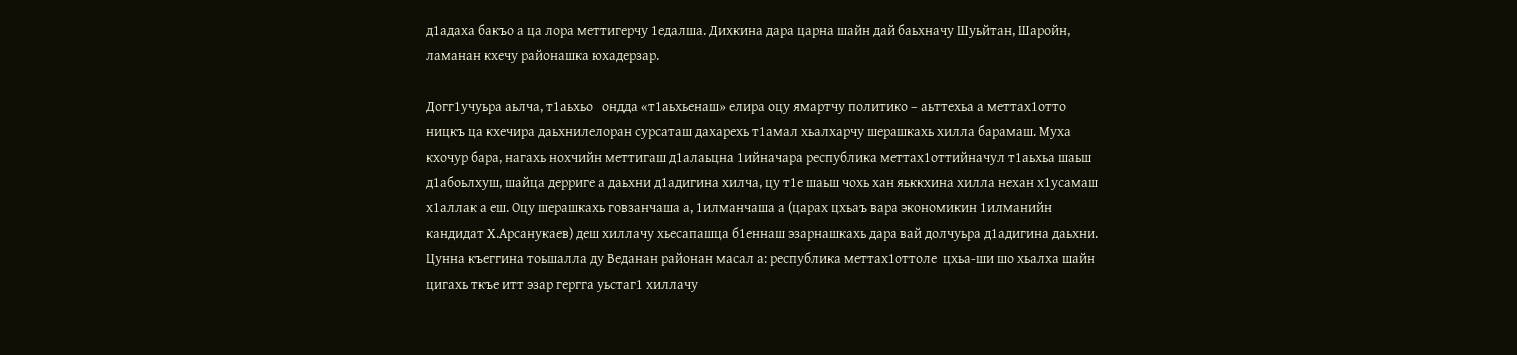д1адаха бакъо а ца лора меттигерчу 1едалша. Дихкина дара царна шайн дай баьхначу Шуьйтан, Шаройн, ламанан кхечу районашка юхадерзар.

Догг1учуьра аьлча, т1аьхьо   ондда «т1аьхьенаш» елира оцу ямартчу политико – аьттехьа а меттах1отто ницкъ ца кхечира даьхнилелоран сурсаташ дахарехь т1амал хьалхарчу шерашкахь хилла барамаш. Муха кхочур бара, нагахь нохчийн меттигаш д1алаьцна 1ийначара республика меттах1оттийначул т1аьхьа шаьш д1абоьлхуш, шайца дерриге а даьхни д1адигина хилча, цу т1е шаьш чохь хан яьккхина хилла нехан х1усамаш  х1аллак а еш. Оцу шерашкахь говзанчаша а, 1илманчаша а (царах цхьаъ вара экономикин 1илманийн кандидат Х.Арсанукаев) деш хиллачу хьесапашца б1еннаш эзарнашкахь дара вай долчуьра д1адигина даьхни.  Цунна къеггина тоьшалла ду Веданан районан масал а: республика меттах1оттоле  цхьа-ши шо хьалха шайн цигахь ткъе итт эзар гергга уьстаг1 хиллачу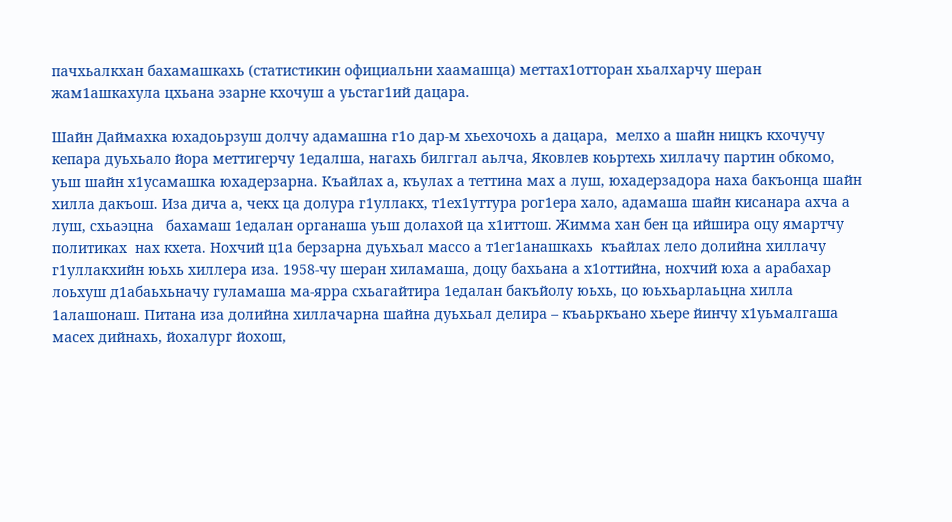пачхьалкхан бахамашкахь (статистикин официальни хаамашца) меттах1отторан хьалхарчу шеран жам1ашкахула цхьана эзарне кхочуш а уьстаг1ий дацара.

Шайн Даймахка юхадоьрзуш долчу адамашна г1о дар-м хьехочохь а дацара,  мелхо а шайн ницкъ кхочучу кепара дуьхьало йора меттигерчу 1едалша, нагахь билггал аьлча, Яковлев коьртехь хиллачу партин обкомо, уьш шайн х1усамашка юхадерзарна. Къайлах а, къулах а теттина мах а луш, юхадерзадора наха бакъонца шайн хилла дакъош. Иза дича а, чекх ца долура г1уллакх, т1ех1уттура рог1ера хало, адамаша шайн кисанара ахча а луш, схьаэцна   бахамаш 1едалан органаша уьш долахой ца х1иттош. Жимма хан бен ца ийшира оцу ямартчу политиках  нах кхета. Нохчий ц1а берзарна дуьхьал массо а т1ег1анашкахь  къайлах лело долийна хиллачу г1уллакхийн юьхь хиллера иза. 1958-чу шеран хиламаша, доцу бахьана а х1оттийна, нохчий юха а арабахар лоьхуш д1абаьхьначу гуламаша ма-ярра схьагайтира 1едалан бакъйолу юьхь, цо юьхьарлаьцна хилла 1алашонаш. Питана иза долийна хиллачарна шайна дуьхьал делира – къаьркъано хьере йинчу х1уьмалгаша  масех дийнахь, йохалург йохош,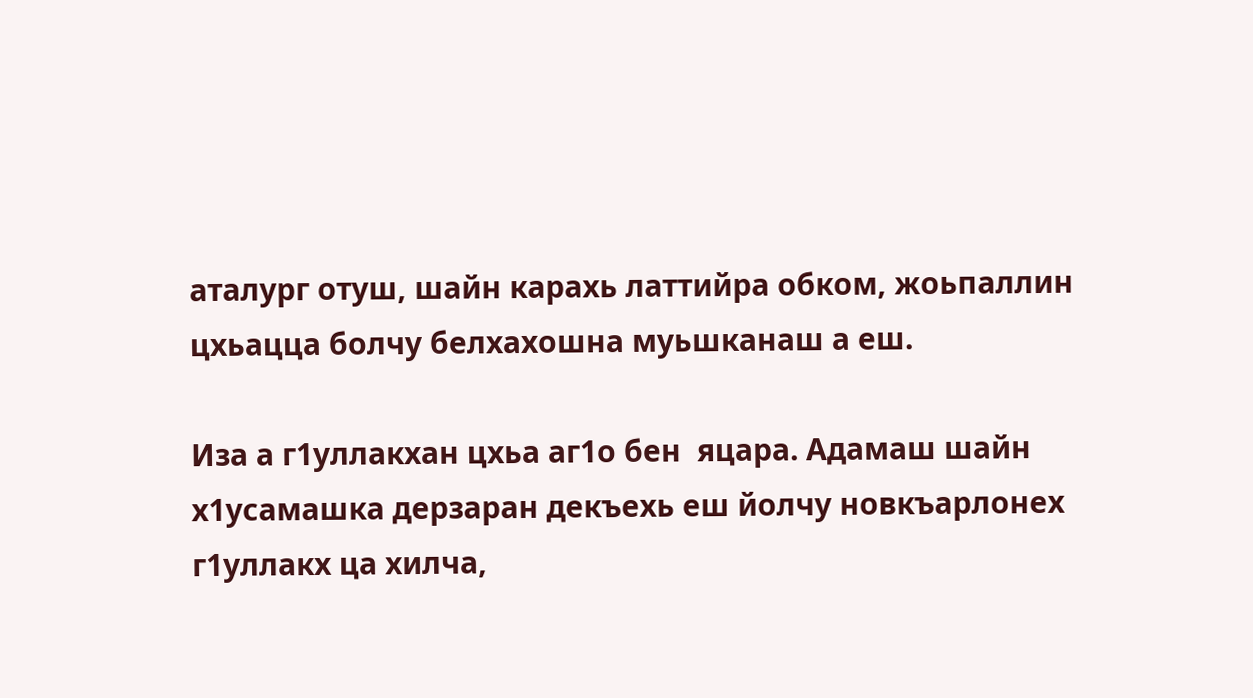аталург отуш, шайн карахь латтийра обком, жоьпаллин цхьацца болчу белхахошна муьшканаш а еш.

Иза а г1уллакхан цхьа аг1о бен  яцара. Адамаш шайн х1усамашка дерзаран декъехь еш йолчу новкъарлонех г1уллакх ца хилча,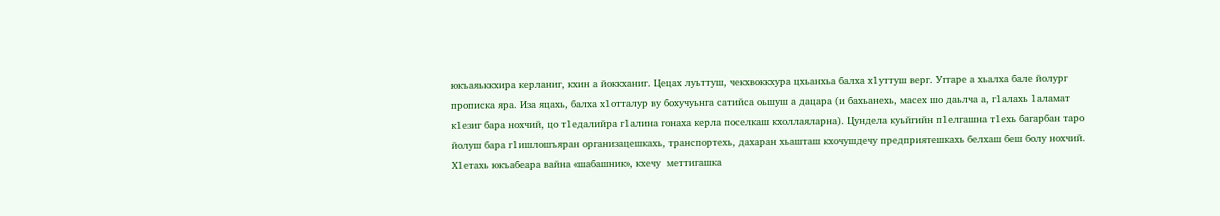юкъаяьккхира керланиг, кхин а йоккханиг. Цецах луьттуш, чекхвоккхура цхьанхьа балха х1уттуш верг. Уггаре а хьалха бале йолург прописка яра. Иза яцахь, балха х1отталур ву бохучуьнга сатийса оьшуш а дацара (и бахьанехь, масех шо даьлча а, г1алахь 1аламат к1езиг бара нохчий, цо т1едалийра г1алина гонаха керла поселкаш кхоллаяларна). Цундела куьйгийн п1елгашна т1ехь багарбан таро йолуш бара г1ишлошъяран организацешкахь, транспортехь, дахаран хьашташ кхочушдечу предприятешкахь белхаш беш болу нохчий. Х1етахь юкъабеара вайна «шабашник», кхечу  меттигашка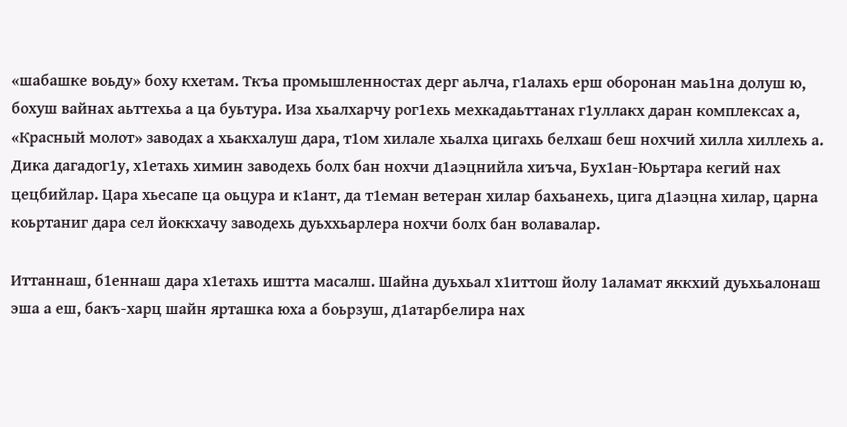«шабашке воьду» боху кхетам. Ткъа промышленностах дерг аьлча, г1алахь ерш оборонан маь1на долуш ю, бохуш вайнах аьттехьа а ца буьтура. Иза хьалхарчу рог1ехь мехкадаьттанах г1уллакх даран комплексах а, «Красный молот» заводах а хьакхалуш дара, т1ом хилале хьалха цигахь белхаш беш нохчий хилла хиллехь а. Дика дагадог1у, х1етахь химин заводехь болх бан нохчи д1аэцнийла хиъча, Бух1ан-Юьртара кегий нах цецбийлар. Цара хьесапе ца оьцура и к1ант, да т1еман ветеран хилар бахьанехь, цига д1аэцна хилар, царна коьртаниг дара сел йоккхачу заводехь дуьххьарлера нохчи болх бан волавалар.

Иттаннаш, б1еннаш дара х1етахь иштта масалш. Шайна дуьхьал х1иттош йолу 1аламат яккхий дуьхьалонаш эша а еш, бакъ-харц шайн ярташка юха а боьрзуш, д1атарбелира нах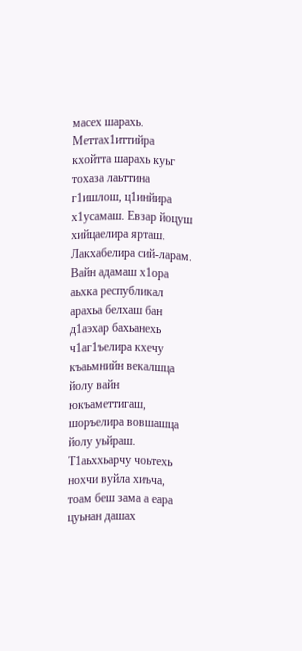масех шарахь. Меттах1иттийра кхойтта шарахь куьг тохаза лаьттина г1ишлош, ц1инйира   х1усамаш. Евзар йоцуш хийцаелира ярташ. Лакхабелира сий-ларам. Вайн адамаш х1ора аьхка республикал арахьа белхаш бан д1аэхар бахьанехь ч1аг1ъелира кхечу къаьмнийн векалшца йолу вайн юкъаметтигаш, шоръелира вовшашца йолу уьйраш. Т1аьххьарчу чоьтехь нохчи вуйла хиъча, тоам беш зама а еара цуьнан дашах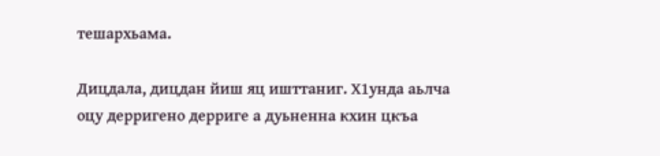тешархьама.

Дицдала, дицдан йиш яц ишттаниг. Х1унда аьлча оцу дерригено дерриге а дуьненна кхин цкъа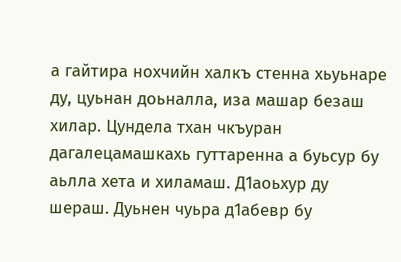а гайтира нохчийн халкъ стенна хьуьнаре ду, цуьнан доьналла, иза машар безаш хилар. Цундела тхан чкъуран дагалецамашкахь гуттаренна а буьсур бу аьлла хета и хиламаш. Д1аоьхур ду шераш. Дуьнен чуьра д1абевр бу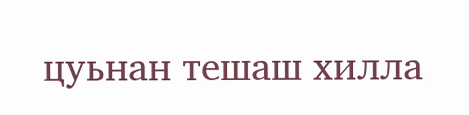цуьнан тешаш хилла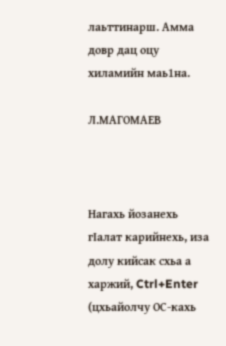лаьттинарш. Амма довр дац оцу хиламийн маь1на.

Л.МАГОМАЕВ



Нагахь йозанехь гIалат карийнехь, иза долу кийсак схьа а харжий, Ctrl+Enter (цхьайолчу ОС-кахь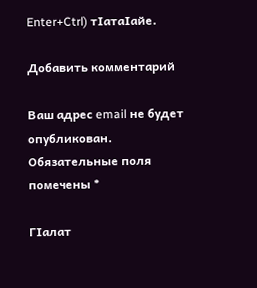Enter+Ctrl) тIатаIайе.

Добавить комментарий

Ваш адрес email не будет опубликован. Обязательные поля помечены *

ГIалат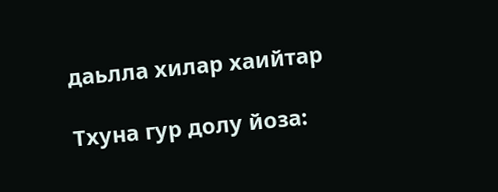даьлла хилар хаийтар

Тхуна гур долу йоза: